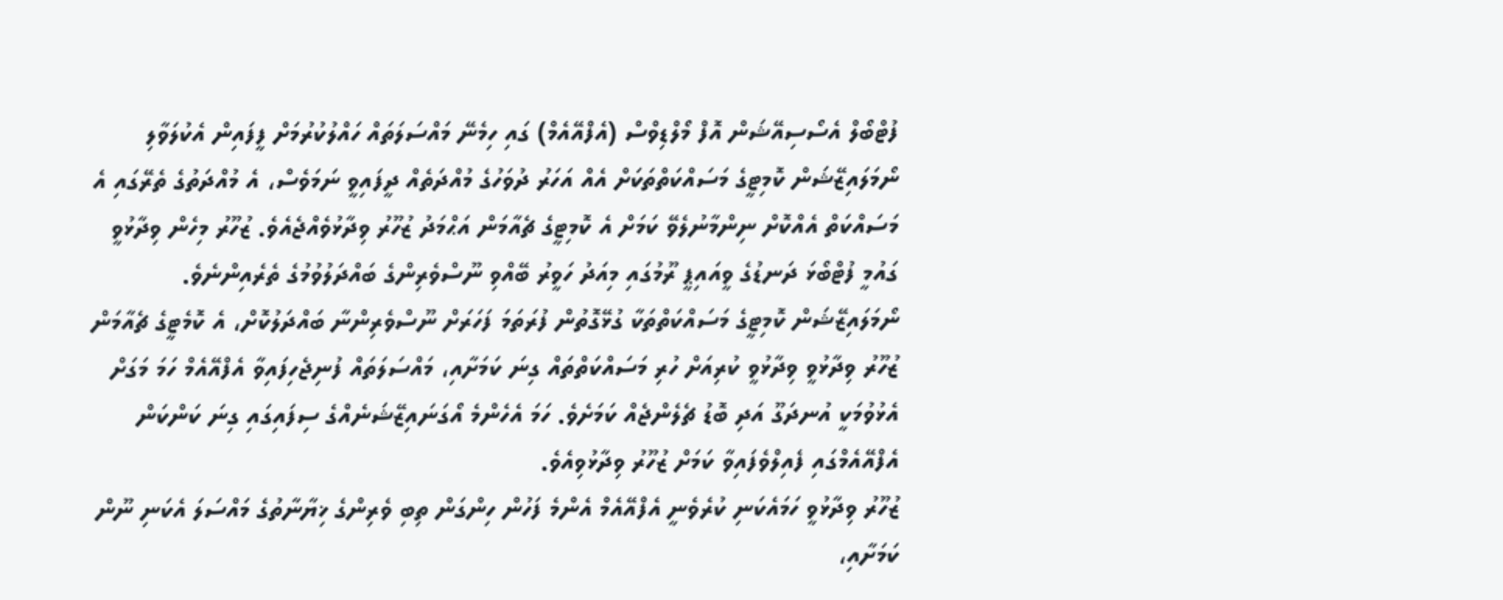ފުޓްބޯލް އެސޯސިއޭޝަން އޮފް މޯލްޑިވްސް (އެފްއޭއެމް) ގައި ހިމެނޭ މައްސަލަތައް ހައްލުކުރުމަށް ފީފައިން އެކުލަވާލި ނޯމަލައިޒޭޝަން ކޮމިޓީގެ މަސައްކަތްތަކަށް އެއް އަހަރު ދުވަހުގެ މުއްދަތެއް ދީފައިވީ ނަމަވެސް، އެ މުއްދަތުގެ ތެރޭގައި އެ މަސައްކަތް އެއްކޮށް ނިންމާނުލެވޭ ކަމަށް އެ ކޮމިޓީގެ ޗެއާމަން އަޙްމަދު ޒުހޫރު ވިދާޅުވެއްޖެއެވެ. ޒުހޫރު މިހެން ވިދާޅުވީ ގައުމީ ފުޓްބޯޅަ ދަނޑުގެ ވީއައިޕީ ރޫމުގައި މިއަދު ހަވީރު ބޭއްވި ނޫސްވެރިންގެ ބައްދަލުވުމުގެ ތެރެއިންނެވެ.
ނޯމަލައިޒޭޝަން ކޮމިޓީގެ މަސައްކަތްތަކާ ގުޅޭގޮތުން ފުރަތަމަ ފަހަރަށް ނޫސްވެރިންނާ ބައްދަލުކޮށް، އެ ކޮމެޓީގެ ޗެއާމަން ޒުހޫރު ވިދާޅުވީ ވިދާޅުވީ ކުރިއަށް ހުރި މަސައްކަތްތައް ގިނަ ކަމަށާއި، މައްސަލަތައް ފުނިޖެހިފައިވާ އެފްއޭއެމް ހަމަ މަގަށް އެޅުވުމަކީ އުނދަގޫ އަދި ބޮޑު ޗެލެންޖެއް ކަމަށެވެ. ހަމަ އެހެންމެ އޯގަނައިޒޭޝަނެއްގެ ސިފައިގައި ގިނަ ކަންކަން އެފްއޭއެމްގައި ފެއިލްވެފައިވާ ކަމަށް ޒުހޫރު ވިދާޅުވިއެވެ.
ޒުހޫރު ވިދާޅުވީ ހަމައެކަނި ކުރެވެނީ އެފްއޭއެމް އެންމެ ފަހުން ހިންގަން ތިބި ވެރިންގެ ޚިޔާނާތުގެ މައްސަލަ އެކަނި ނޫން ކަމަށާއި،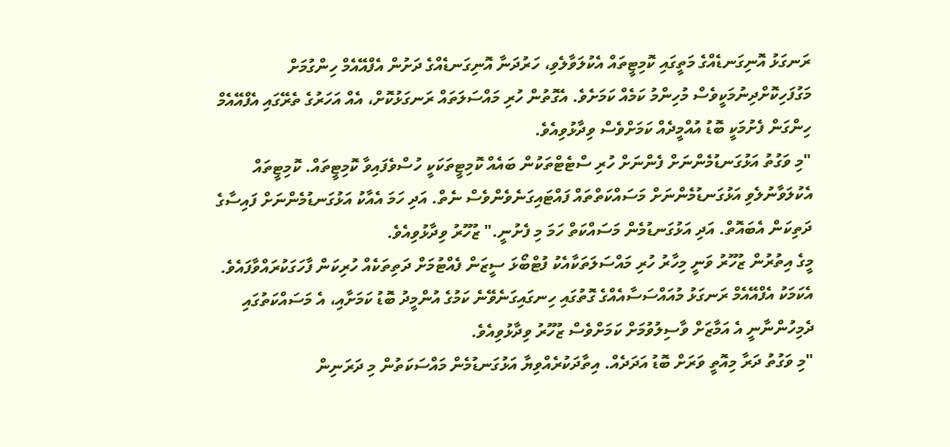ރަނގަޅު އޮނިގަނޑެއްގެ މަތީގައި ކޮމިޓީތައް އެކުލަވާލެވި، ހަރުދަނާ އޮނިގަނޑެއްގެ ދަށުން އެފްއޭއެމް ހިންގުމަށް މަގުފަހިކޮށްދިނުމަކީވެސް މުހިންމު ކަމެއް ކަމަށެވެ. އެގޮތުން ހުރި މައްސަލަތައް ރަނގަޅުކޮށް، އެއް އަހަރުގެ ތެރޭގައި އެފްއޭއެމް ހިންގަން ފެށުމަކީ ބޮޑު އުއްމީދެއް ކަމަށްވެސް ވިދާޅުވިއެވެ.
"މި ވަގުތު އަޅުގަނޑުމެންނަށް ފެންނަށް ހުރި ސްޓެޓްތަކުން ބައެއް ކޮމިޓީތަކަކީ ހުސްވެފައިވާ ކޮމިޓީތައް. ކޮމިޓީތައް އެކުލަވާނުލެވި އަޅުގަނޑުމެންނަށް މަސައްކަތްތައް ފައްޓައިގަނެވެންވެސް ނެތް. އަދި ހަމަ އެއާކު އަޅުގަނޑުމެންނަށް ފައިސާގެ ދަތިކަން އެބައޮތް. އަދި އަޅުގަނޑުމެން މަސައްކަތް ހަމަ މި ފެށުނީ." ޒުހޫރު ވިދާޅުވިއެވެ.
މީގެ އިތުރުން ޒުހޫރު ވަނީ މިހާރު ހުރި މައްސަލަތަކާއެކު ފުޓްބޯޅަ ސީޒަން ފެއްޓުމަށް ދަތިތަކެއް ހުރިކަން ފާހަގަކުރައްވާފައެވެ. އެކަމަކު އެފްއޭއެމް ރަނގަޅު މުއައްސަސާއެއްގެ ގޮތުގައި ހިނގައިގަނެވޭނެ ކަމުގެ އުންމީދު ބޮޑު ކަމަށާއި، އެ މަސައްކަތުގައި ދެމިހުންނާނީ އެ އަމާޒަށް ވާސިލުވުމަށް ކަމަށްވެސް ޒުހޫރު ވިދާޅުވިއެވެ.
"މި ވަގުތު ދަރާ މިއޮތީ ވަރަށް ބޮޑު އަދަދެއް. އިތާދަކުރެއްވިޔާ އަޅުގަނޑުމެން މައްސަކަތުން މި ދަރަނިން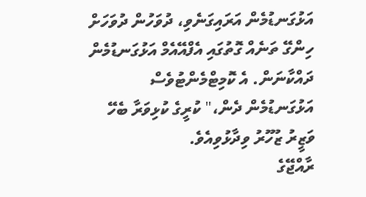އަޅުގަނޑުމެން އަރައިގަނެވި، ދުވަހުން ދުވަހަށް ހިންގޭ ތަނެއް ގޮތުގައި އެފްއޭއެމް އަޅުގަނޑުމެން ދައްކާނަން. އެ ކޮމިޓްމެންޓުވެސް އަޅުގަނޑުމެން ދެން،" ކުރީގެ ކުޅިވަރާ ބެހޭ ވަޒީރު ޒުހޫރު ވިދާޅުވިއެވެ.
ރާއްޖޭގެ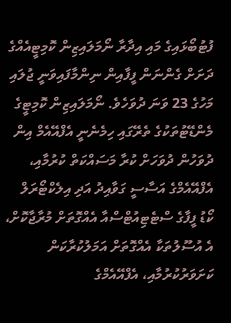ފުޓުބޯޅައިގެ މައި އިދާރާ ނޯމަލައިޒިން ކޮމިޓީއެއްގެ ދަށަށް ގެންނަން ފީފާއިން ނިންމާފައިވަނީ ޖުލައި މަހުގެ 23 ވަނަ ދުވަހެވެ. ނޯމަލައިޒިން ކޮމިޓީގެ މެންޑޭޓުތަކުގެ ތެރޭގައި ހިމެނެނީ އެފްއޭއެމް އިން ދުވަހުން ދުވަހަށް ކުރާ މަސައްކަތް ކުރުމާއި، އެފްއޭއެމްގެ އަސާސީ ގަވާއިދު އަދި އިލެކްޓޯރަލް ކޯޑު ފީފާގެ ސްޓެޓިއުޓްސްއާ އެއްގޮތަށް މުރާޖާކޮށް، އެ އުސޫލުތަކާ އެއްގޮތަށް އަމަލުކުރާކަން ކަށަވަރުކުރުމާއި، އެފްއޭއެމްގެ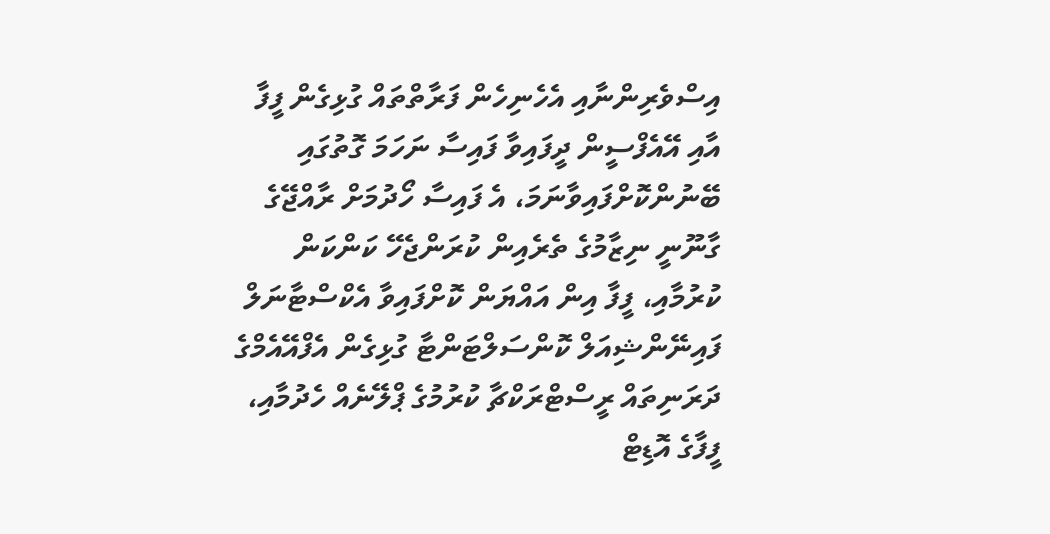އިސްވެރިންނާއި އެހެނިހެން ފަރާތްތައް ގުޅިގެން ފީފާ އާއި އޭއެފްސީން ދީފައިވާ ފައިސާ ނަހަމަ ގޮތުގައި ބޭނުންކޮށްފައިވާނަމަ، އެ ފައިސާ ހޯދުމަށް ރާއްޖޭގެ ގާނޫނީ ނިޒާމުގެ ތެރެއިން ކުރަންޖެހޭ ކަންކަން ކުރުމާއި، ފީފާ އިން އައްޔަން ކޮށްފައިވާ އެކްސްޓާނަލް ފައިނޭންޝިއަލް ކޮންސަލްޓަންޓާ ގުޅިގެން އެފްއޭއެމްގެ ދަރަނިތައް ރީސްޓްރަކްޗާ ކުރުމުގެ ޕްލޭނެއް ހެދުމާއި، ފީފާގެ އޮޑިޓް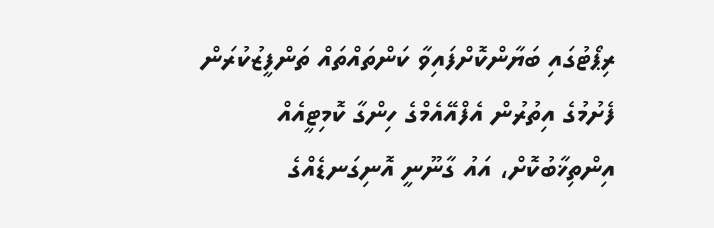ރިޕޯޓުގައި ބަޔާންކޮށްފައިވާ ކަންތައްތައް ތަންފީޒުކުރަން ފެށުމުގެ އިތުރުން އެފްއޭއެމްގެ ހިންގާ ކޮމިޓީއެއް އިންތިޚާބުކޮށް، އައު ގާނޫނީ އޮނިގަނޑެއްގެ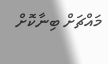މައްޗަށް ބިނާކޮށް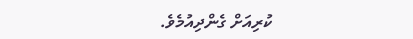ކުރިއަށް ގެންދިއުމެވެ.